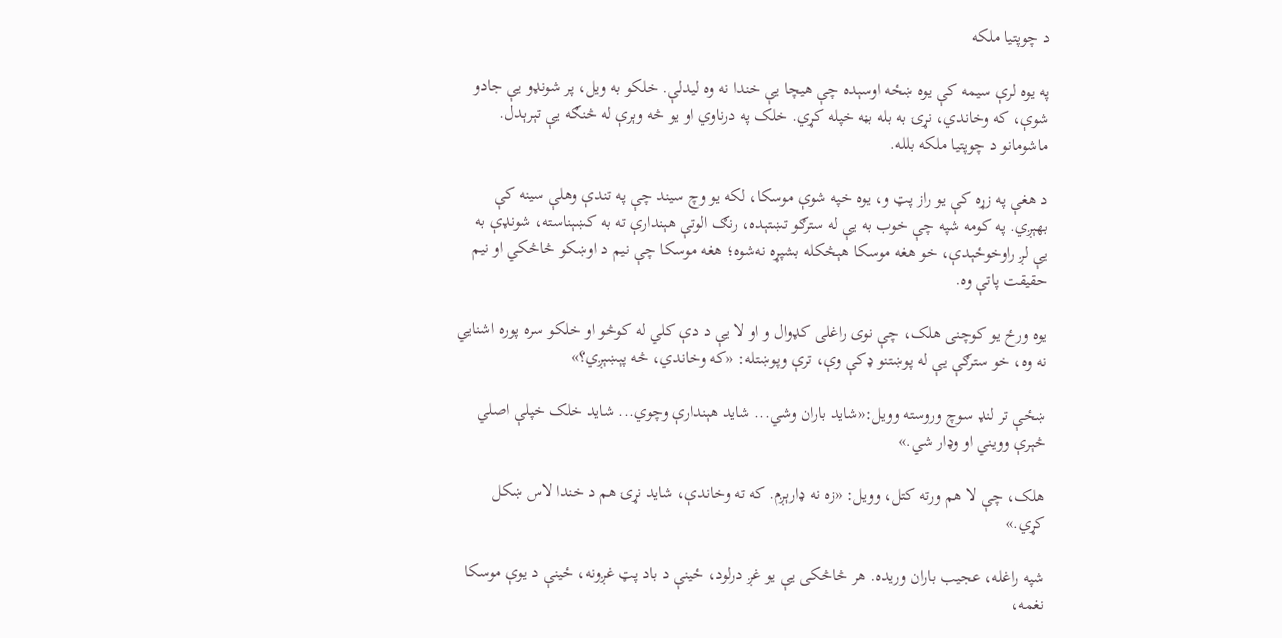د چوپتیا ملکه

په یوه لرې سیمه کې یوه ښځه اوسېده چې هيچا یې خندا نه وه لیدلې. خلکو به ویل، پر شونډو یې جادو شوې، که وخاندي، نړۍ به بله بڼه خپله کړي. خلک په درناوي او یو څه وېرې له څنګه یې تېرېدل. ماشومانو د چوپتیا ملکه بلله.

د هغې په زړه کې یو راز پټ و، یوه خپه شوې موسکا، لکه یو وچ سیند چې په تندې وهلې سینه کې بهېږي. په کومه شپه چې خوب به یې له سترګو تښتېده، رنګ الوتې هېندارې ته به کښېناسته، شونډې به یې لږ راوخوځېدې، خو هغه موسکا هېڅکله بشپړه نه‌شوه؛ هغه موسکا چې نیم د اوښکو څاڅکي او نیم حقیقت پاتې وه.

یوه ورځ یو کوچنی هلک، چې نوی راغلی کډوال و او لا یې د دې کلي له کوڅو او خلکو سره پوره اشنايي نه وه، خو سترګې یې له پوښتنو ډکې وې، ترې وپوښتله: «که وخاندي، څه پېښېږي؟»

ښځې تر لنډ سوچ وروسته وویل:«شاید باران وشي... شاید هېندارې وچوي... شاید خلک خپلې اصلي څېرې وویني او وډار شي.»

هلک، چې لا هم ورته کتل، وویل: «زه نه ډارېږم. که ته وخاندې، شاید نړۍ هم د خندا لاس ښکل کړي.»

شپه راغله، عجیب باران وریده. هر څاڅکی یې یو غږ درلود، ځینې د باد پټ غږونه، ځینې د یوې موسکا نغمه،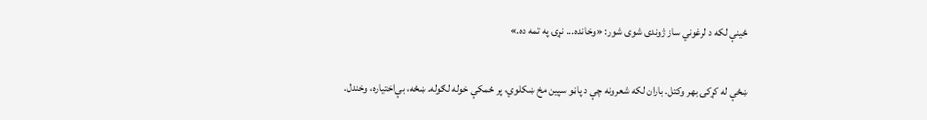ځینې لکه د لرغوني ساز ژوندی شوی شور: «وخانده... نړۍ په تمه ده.»

ښځې له کړکۍ بهر وکتل. باران لکه شعرونه چې د پاڼو سپین مخ ښکلوي، پر ځمکې خوله لګوله. ښځه، بې‌اختیاره، وخندل.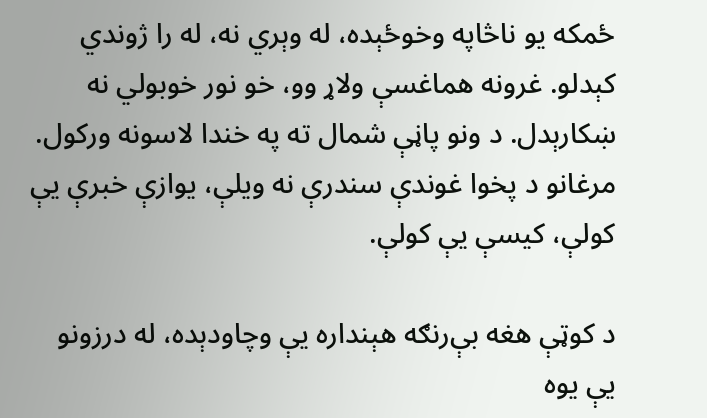ځمکه یو ناڅاپه وخوځېده، له وېري نه، له را ژوندي کېدلو. غرونه هماغسې ولاړ وو، خو نور خوبولي نه ښکارېدل. د ونو پاڼې شمال ته په خندا لاسونه ورکول. مرغانو د پخوا غوندې سندرې نه ویلې، یوازې خبرې یې کولې، کیسې یې کولې.

د کوټې هغه بې‌رنګه هېنداره یې وچاودېده، له درزونو یې یوه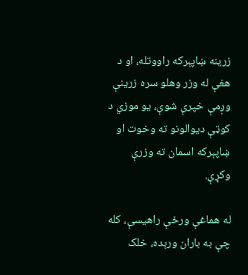زرینه ښاپېرکه راووتله، او د هغې له وزر وهلو سره زرینې وږمې خپرې شوې، یو موزي د کوټې دیوالونو ته وخوت او ښاپېرکه اسمان ته وزرې وکړې.

له هماغې ورځې راهیسې، کله چې به باران ورېده، خلک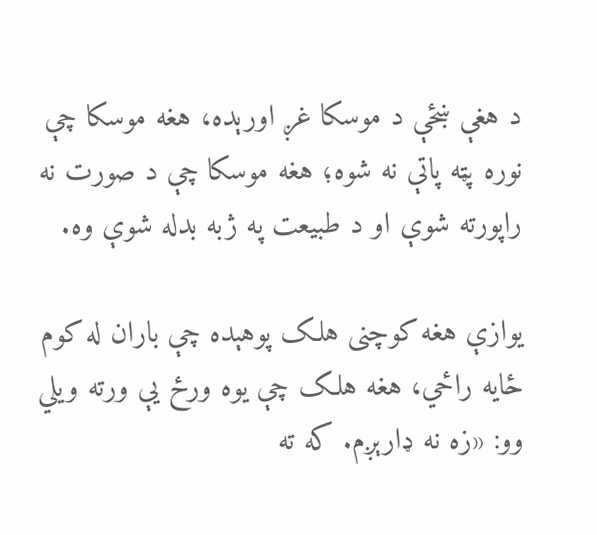د هغې ښځې د موسکا غږ اورېده، هغه موسکا چې نوره پټه پاتې نه شوه؛ هغه موسکا چې د صورت نه راپورته شوې او د طبیعت په ژبه بدله شوې وه.

یوازې هغه کوچنی هلک پوهېده چې باران له کوم ځایه راځي، هغه هلک چې یوه ورځ یې ورته ویلي وو: «زه نه ډارېږم. که ته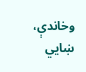وخاندې، ښایي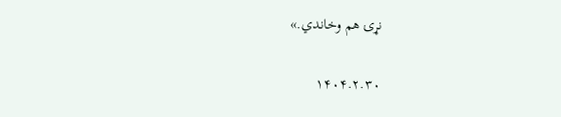نړۍ هم وخاندي.»

۱۴۰۴.۲.۳۰